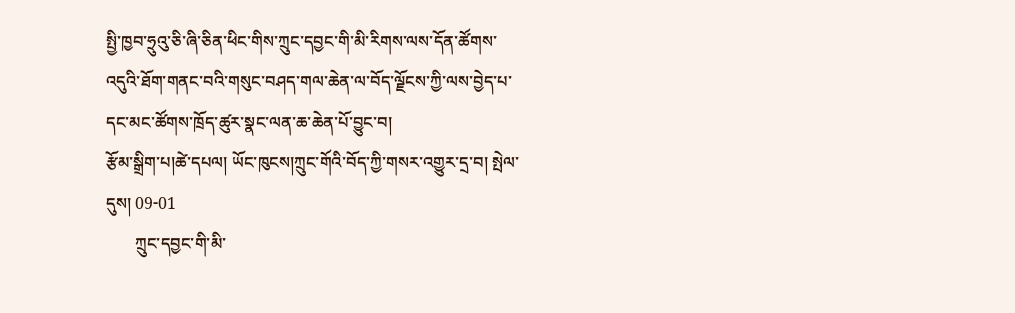སྤྱི་ཁྱབ་ཧྲུའུ་ཅི་ཞི་ཅིན་ཕིང་གིས་ཀྲུང་དབྱང་གི་མི་རིགས་ལས་དོན་ཚོགས་འདུའི་ཐོག་གནང་བའི་གསུང་བཤད་གལ་ཆེན་ལ་བོད་ལྗོངས་ཀྱི་ལས་བྱེད་པ་དང་མང་ཚོགས་ཁྲོད་ཚུར་སྣང་ལན་ཆ་ཆེན་པོ་བྱུང་བ།
རྩོམ་སྒྲིག་པ།ཚེ་དཔལ། ཡོང་ཁུངས།ཀྲུང་གོའི་བོད་ཀྱི་གསར་འགྱུར་དྲ་བ། སྤེལ་དུས། 09-01
       ཀྲུང་དབྱང་གི་མི་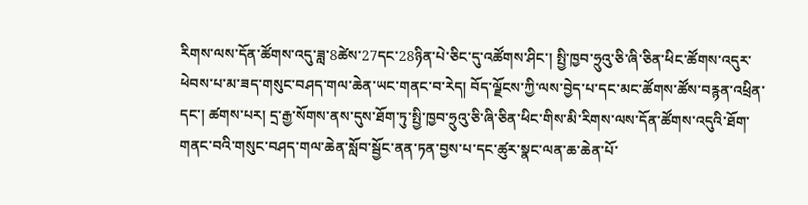རིགས་ལས་དོན་ཚོགས་འདུ་ཟླ་8ཚེས་27དང་28ཉིན་པེ་ཅིང་དུ་འཚོགས་ཤིང་། སྤྱི་ཁྱབ་ཧྲུའུ་ཅི་ཞི་ཅིན་ཕིང་ཚོགས་འདུར་ཕེབས་པ་མ་ཟད་གསུང་བཤད་གལ་ཆེན་ཡང་གནང་བ་རེད། བོད་ལྗོངས་ཀྱི་ལས་བྱེད་པ་དང་མང་ཚོགས་ཚོས་བརྙན་འཕྲིན་དང་། ཚགས་པར། དྲ་རྒྱ་སོགས་ནས་དུས་ཐོག་ཏུ་སྤྱི་ཁྱབ་ཧྲུའུ་ཅི་ཞི་ཅིན་ཕིང་གིས་མི་རིགས་ལས་དོན་ཚོགས་འདུའི་ཐོག་གནང་བའི་གསུང་བཤད་གལ་ཆེན་སློབ་སྦྱོང་ནན་ཏན་བྱས་པ་དང་ཚུར་སྣང་ལན་ཆ་ཆེན་པོ་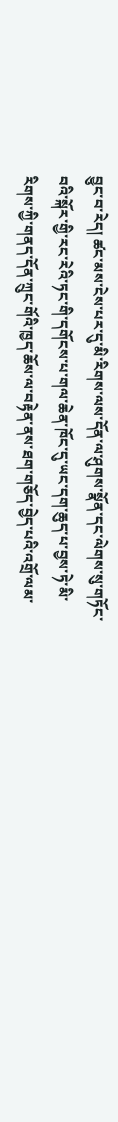བྱུང་བ་རེད། ཚང་མས་ངེས་པར་དུ་མི་རིགས་ལས་དོན་ལ་ཤུགས་སྣོན་དང་ལེགས་སུ་གཏོང་བའི་སྐོར་གྱི་རང་རེའི་ཏང་གི་དགོངས་པ་གལ་ཆེན་ཁོང་དུ་ཡང་དག་ཆུད་པ་བྱས་ཏེ་མི་རིགས་ཀྱི་གནད་དོན་ཀྲུང་གོའི་ཁྱད་ཆོས་ལ་བརྟེན་ནས་ཐག་གཅོད་བྱེད་པའི་འགྲོ་ལམ་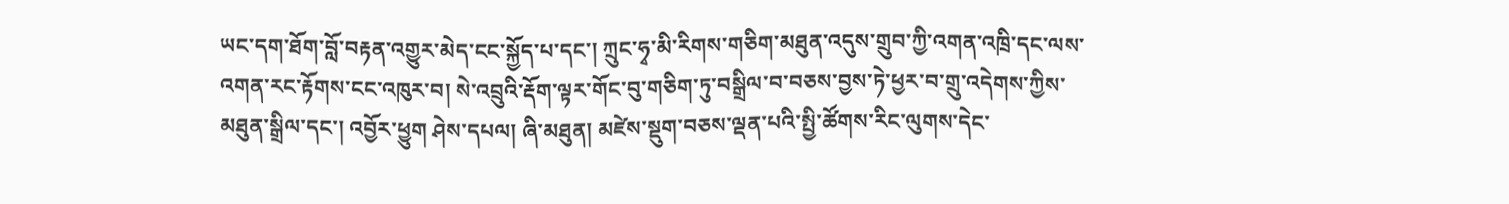ཡང་དག་ཐོག་བློ་བརྟན་འགྱུར་མེད་ངང་སྐྱོད་པ་དང་། ཀྲུང་ཧྭ་མི་རིགས་གཅིག་མཐུན་འདུས་གྲུབ་ཀྱི་འགན་འཁྲི་དང་ལས་འགན་རང་རྟོགས་ངང་འཁུར་བ། སེ་འབྲུའི་རྡོག་ལྟར་གོང་བུ་གཅིག་ཏུ་བསྒྲིལ་བ་བཅས་བྱས་ཏེ་ཕྱར་བ་གྲུ་འདེགས་ཀྱིས་མཐུན་སྒྲིལ་དང་། འབྱོར་ཕྱུག ཤེས་དཔལ། ཞི་མཐུན། མཛེས་སྡུག་བཅས་ལྡན་པའི་སྤྱི་ཚོགས་རིང་ལུགས་དེང་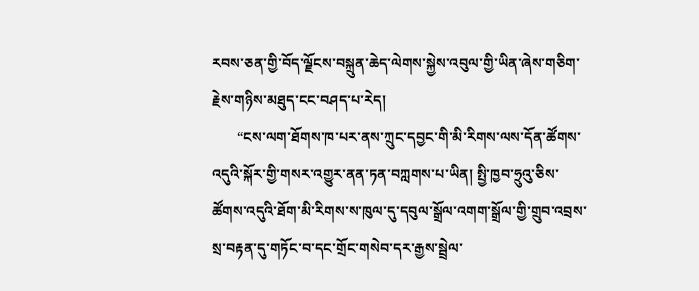རབས་ཅན་གྱི་བོད་ལྗོངས་བསྐྲུན་ཆེད་ལེགས་སྐྱེས་འབུལ་གྱི་ཡིན་ཞེས་གཅིག་རྗེས་གཉིས་མཐུད་ངང་བཤད་པ་རེད།
       “ངས་ལག་ཐོགས་ཁ་པར་ནས་ཀྲུང་དབྱང་གི་མི་རིགས་ལས་དོན་ཚོགས་འདུའི་སྐོར་གྱི་གསར་འགྱུར་ནན་ཏན་བཀླགས་པ་ཡིན། སྤྱི་ཁྱབ་ཧྲུའུ་ཅིས་ཚོགས་འདུའི་ཐོག་མི་རིགས་ས་ཁུལ་དུ་དབུལ་སྒྲོལ་འགག་སྒྲོལ་གྱི་གྲུབ་འབྲས་སྲ་བརྟན་དུ་གཏོང་བ་དང་གྲོང་གསེབ་དར་རྒྱས་སྦྲེལ་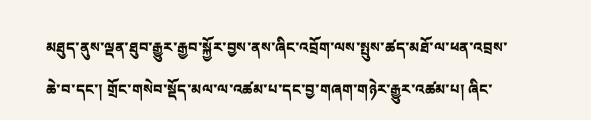མཐུད་ནུས་ལྡན་ཐུབ་རྒྱུར་རྒྱབ་སྐྱོར་བྱས་ནས་ཞིང་འབྲོག་ལས་སྤུས་ཚད་མཐོ་ལ་ཕན་འབྲས་ཆེ་བ་དང་། གྲོང་གསེབ་སྡོད་མལ་ལ་འཚམ་པ་དང་བྱ་གཞག་གཉེར་རྒྱུར་འཚམ་པ། ཞིང་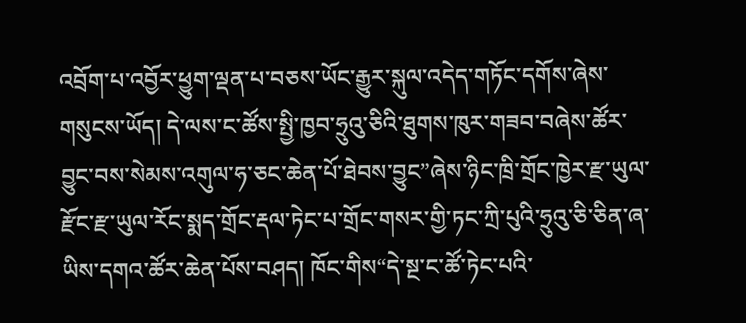འབྲོག་པ་འབྱོར་ཕྱུག་ལྡན་པ་བཅས་ཡོང་རྒྱུར་སྐུལ་འདེད་གཏོང་དགོས་ཞེས་གསུངས་ཡོད། དེ་ལས་ང་ཚོས་སྤྱི་ཁྱབ་ཧྲུའུ་ཅིའི་ཐུགས་ཁུར་གཟབ་བཞེས་ཚོར་བྱུང་བས་སེམས་འགུལ་ཧ་ཅང་ཆེན་པོ་ཐེབས་བྱུང”ཞེས་ཉིང་ཁྲི་གྲོང་ཁྱེར་རྫ་ཡུལ་རྫོང་རྫ་ཡུལ་རོང་སྨད་གྲོང་རྡལ་ཏེང་པ་གྲོང་གསར་གྱི་ཏང་ཀྲི་པུའི་ཧྲུའུ་ཅི་ཅིན་ཞ་ཡིས་དགའ་ཚོར་ཆེན་པོས་བཤད། ཁོང་གིས“དེ་སྔ་ང་ཚོ་ཏེང་པའི་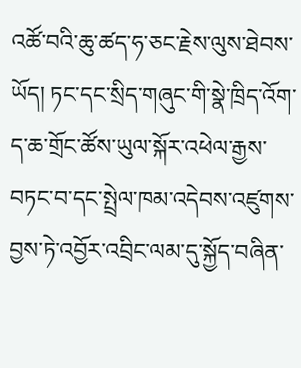འཚོ་བའི་ཆུ་ཚད་ཧ་ཅང་རྗེས་ལུས་ཐེབས་ཡོད། ཏང་དང་སྲིད་གཞུང་གི་སྣེ་ཁྲིད་འོག་ད་ཆ་གྲོང་ཚོས་ཡུལ་སྐོར་འཕེལ་རྒྱས་བཏང་བ་དང་སྤྲེལ་ཁམ་འདེབས་འཛུགས་བྱས་ཏེ་འབྱོར་འབྲིང་ལམ་དུ་སྐྱོད་བཞིན་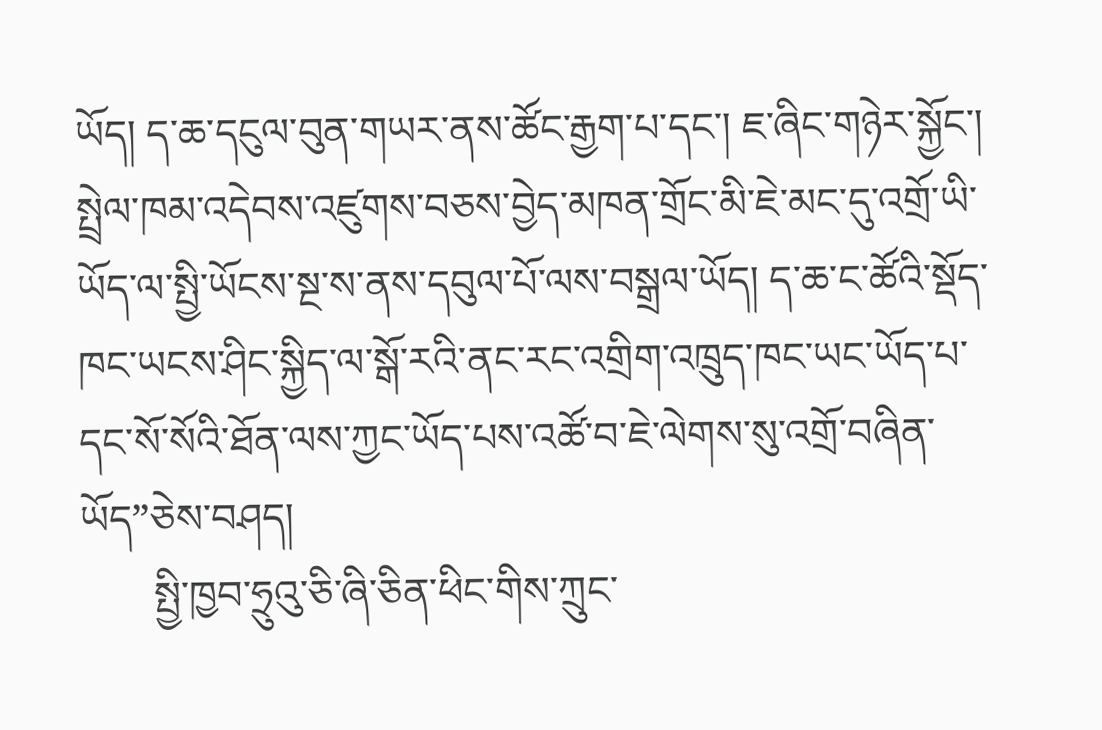ཡོད། ད་ཆ་དངུལ་བུན་གཡར་ནས་ཚོང་རྒྱག་པ་དང་། ཇ་ཞིང་གཉེར་སྐྱོང་། སྤྲེལ་ཁམ་འདེབས་འཛུགས་བཅས་བྱེད་མཁན་གྲོང་མི་ཇེ་མང་དུ་འགྲོ་ཡི་ཡོད་ལ་སྤྱི་ཡོངས་སྔ་ས་ནས་དབུལ་པོ་ལས་བསྒྲལ་ཡོད། ད་ཆ་ང་ཚོའི་སྡོད་ཁང་ཡངས་ཤིང་སྐྱིད་ལ་སྒོ་རའི་ནང་རང་འགྲིག་འཁྲུད་ཁང་ཡང་ཡོད་པ་དང་སོ་སོའི་ཐོན་ལས་ཀྱང་ཡོད་པས་འཚོ་བ་ཇེ་ལེགས་སུ་འགྲོ་བཞིན་ཡོད”ཅེས་བཤད།
       སྤྱི་ཁྱབ་ཧྲུའུ་ཅི་ཞི་ཅིན་ཕིང་གིས་ཀྲུང་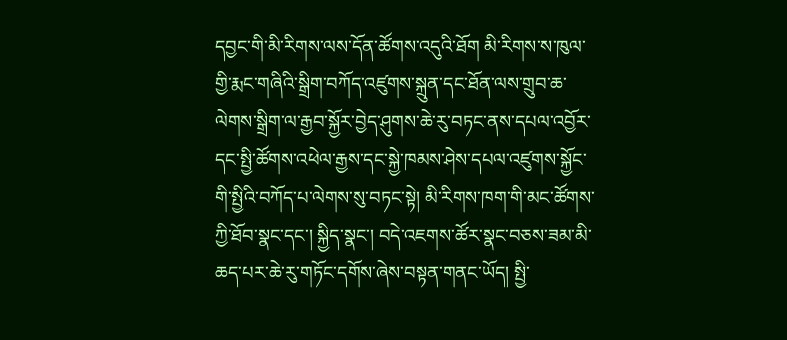དབྱང་གི་མི་རིགས་ལས་དོན་ཚོགས་འདུའི་ཐོག མི་རིགས་ས་ཁུལ་གྱི་རྨང་གཞིའི་སྒྲིག་བཀོད་འཛུགས་སྐྲུན་དང་ཐོན་ལས་གྲུབ་ཆ་ལེགས་སྒྲིག་ལ་རྒྱབ་སྐྱོར་བྱེད་ཤུགས་ཆེ་རུ་བཏང་ནས་དཔལ་འབྱོར་དང་སྤྱི་ཚོགས་འཕེལ་རྒྱས་དང་སྐྱེ་ཁམས་ཤེས་དཔལ་འཛུགས་སྐྱོང་གི་སྤྱིའི་བཀོད་པ་ལེགས་སུ་བཏང་སྟེ། མི་རིགས་ཁག་གི་མང་ཚོགས་ཀྱི་ཐོབ་སྣང་དང་། སྐྱིད་སྣང་། བདེ་འཇགས་ཚོར་སྣང་བཅས་ཟམ་མི་ཆད་པར་ཆེ་རུ་གཏོང་དགོས་ཞེས་བསྟན་གནང་ཡོད། སྤྱི་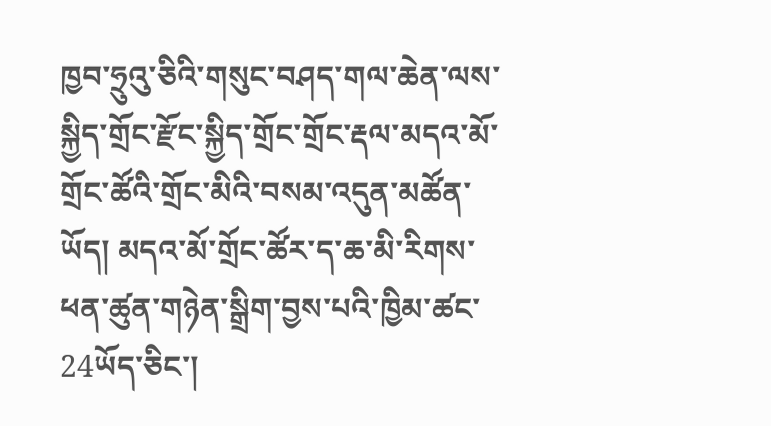ཁྱབ་ཧྲུའུ་ཅིའི་གསུང་བཤད་གལ་ཆེན་ལས་སྐྱིད་གྲོང་རྫོང་སྐྱིད་གྲོང་གྲོང་རྡལ་མདའ་མོ་གྲོང་ཚོའི་གྲོང་མིའི་བསམ་འདུན་མཚོན་ཡོད། མདའ་མོ་གྲོང་ཚོར་ད་ཆ་མི་རིགས་ཕན་ཚུན་གཉེན་སྒྲིག་བྱས་པའི་ཁྱིམ་ཚང་24ཡོད་ཅིང་།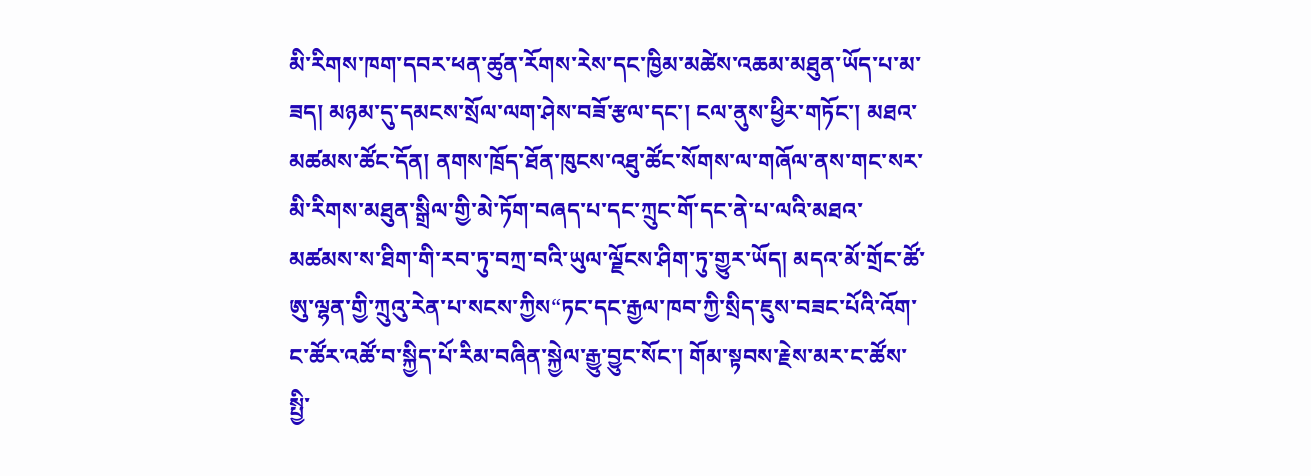མི་རིགས་ཁག་དབར་ཕན་ཚུན་རོགས་རེས་དང་ཁྱིམ་མཚེས་འཆམ་མཐུན་ཡོད་པ་མ་ཟད། མཉམ་དུ་དམངས་སྲོལ་ལག་ཤེས་བཟོ་རྩལ་དང་། ངལ་ནུས་ཕྱིར་གཏོང་། མཐའ་མཚམས་ཚོང་དོན། ནགས་ཁྲོད་ཐོན་ཁུངས་འཐུ་ཚོང་སོགས་ལ་གཞོལ་ནས་གང་སར་མི་རིགས་མཐུན་སྒྲིལ་གྱི་མེ་ཏོག་བཞད་པ་དང་ཀྲུང་གོ་དང་ནེ་པ་ལའི་མཐའ་མཚམས་ས་ཐིག་གི་རབ་ཏུ་བཀྲ་བའི་ཡུལ་ལྗོངས་ཤིག་ཏུ་གྱུར་ཡོད། མདའ་མོ་གྲོང་ཚོ་ཨུ་ལྷན་གྱི་ཀྲུའུ་རེན་པ་སངས་ཀྱིས“ཏང་དང་རྒྱལ་ཁབ་ཀྱི་སྲིད་ཇུས་བཟང་པོའི་འོག་ང་ཚོར་འཚོ་བ་སྐྱིད་པོ་རིམ་བཞིན་སྐྱེལ་རྒྱུ་བྱུང་སོང་། གོམ་སྟབས་རྗེས་མར་ང་ཚོས་སྤྱི་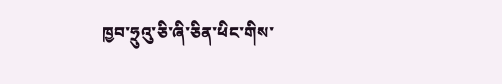ཁྱབ་ཧྲུའུ་ཅི་ཞི་ཅིན་ཕིང་གིས་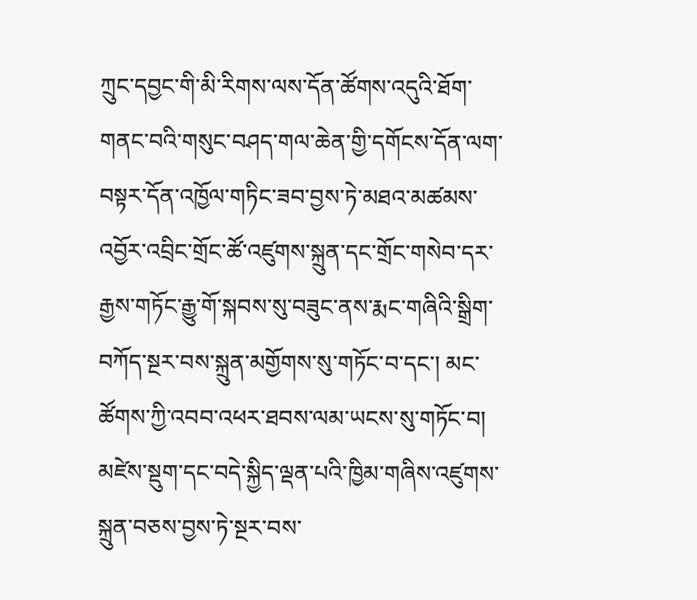ཀྲུང་དབྱང་གི་མི་རིགས་ལས་དོན་ཚོགས་འདུའི་ཐོག་གནང་བའི་གསུང་བཤད་གལ་ཆེན་གྱི་དགོངས་དོན་ལག་བསྟར་དོན་འཁྱོལ་གཏིང་ཟབ་བྱས་ཏེ་མཐའ་མཚམས་འབྱོར་འབྲིང་གྲོང་ཚོ་འཛུགས་སྐྲུན་དང་གྲོང་གསེབ་དར་རྒྱས་གཏོང་རྒྱུ་གོ་སྐབས་སུ་བཟུང་ནས་རྨང་གཞིའི་སྒྲིག་བཀོད་སྔར་བས་སྐྲུན་མགྱོགས་སུ་གཏོང་བ་དང་། མང་ཚོགས་ཀྱི་འབབ་འཕར་ཐབས་ལམ་ཡངས་སུ་གཏོང་བ། མཛེས་སྡུག་དང་བདེ་སྐྱིད་ལྡན་པའི་ཁྱིམ་གཞིས་འཛུགས་སྐྲུན་བཅས་བྱས་ཏེ་སྔར་བས་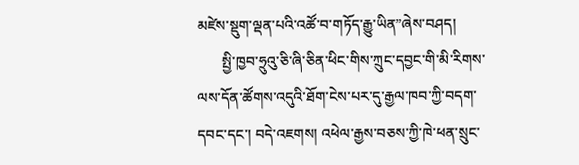མཛེས་སྡུག་ལྡན་པའི་འཚོ་བ་གཏོད་རྒྱུ་ཡིན”ཞེས་བཤད།
       སྤྱི་ཁྱབ་ཧྲུའུ་ཅི་ཞི་ཅིན་ཕིང་གིས་ཀྲུང་དབྱང་གི་མི་རིགས་ལས་དོན་ཚོགས་འདུའི་ཐོག་ངེས་པར་དུ་རྒྱལ་ཁབ་ཀྱི་བདག་དབང་དང་། བདེ་འཇགས། འཕེལ་རྒྱས་བཅས་ཀྱི་ཁེ་ཕན་སྲུང་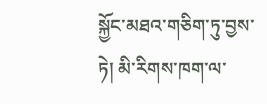སྐྱོང་མཐའ་གཅིག་ཏུ་བྱས་ཏེ། མི་རིགས་ཁག་ལ་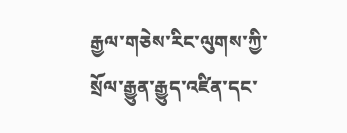རྒྱལ་གཅེས་རིང་ལུགས་ཀྱི་སྲོལ་རྒྱུན་རྒྱུད་འཛིན་དང་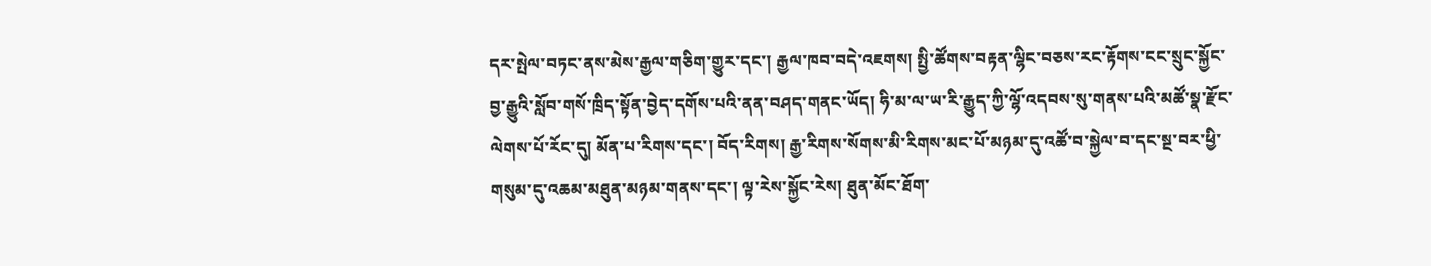དར་སྤེལ་བཏང་ནས་མེས་རྒྱལ་གཅིག་གྱུར་དང་། རྒྱལ་ཁབ་བདེ་འཇགས། སྤྱི་ཚོགས་བརྟན་ལྷིང་བཅས་རང་རྟོགས་ངང་སྲུང་སྐྱོང་བྱ་རྒྱུའི་སློབ་གསོ་ཁྲིད་སྟོན་བྱེད་དགོས་པའི་ནན་བཤད་གནང་ཡོད། ཧི་མ་ལ་ཡ་རི་རྒྱུད་ཀྱི་ལྷོ་འདབས་སུ་གནས་པའི་མཚོ་སྣ་རྫོང་ལེགས་པོ་རོང་དུ། མོན་པ་རིགས་དང་། བོད་རིགས། རྒྱ་རིགས་སོགས་མི་རིགས་མང་པོ་མཉམ་དུ་འཚོ་བ་སྐྱེལ་བ་དང་སྔ་བར་ཕྱི་གསུམ་དུ་འཆམ་མཐུན་མཉམ་གནས་དང་། ལྟ་རེས་སྐྱོང་རེས། ཐུན་མོང་ཐོག་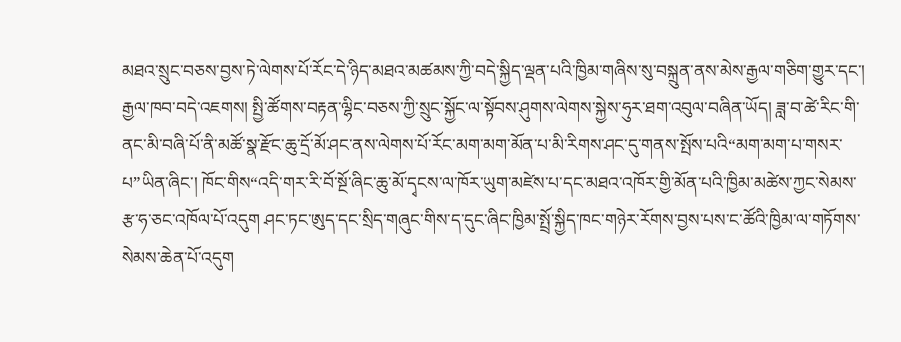མཐའ་སྲུང་བཅས་བྱས་ཏེ་ལེགས་པོ་རོང་དེ་ཉིད་མཐའ་མཚམས་ཀྱི་བདེ་སྐྱིད་ལྡན་པའི་ཁྱིམ་གཞིས་སུ་བསྐྲུན་ནས་མེས་རྒྱལ་གཅིག་གྱུར་དང་། རྒྱལ་ཁབ་བདེ་འཇགས། སྤྱི་ཚོགས་བརྟན་ལྷིང་བཅས་ཀྱི་སྲུང་སྐྱོང་ལ་སྟོབས་ཤུགས་ལེགས་སྐྱེས་ཧུར་ཐག་འབུལ་བཞིན་ཡོད། ཟླ་བ་ཚེ་རིང་གི་ནང་མི་བཞི་པོ་ནི་མཚོ་སྣ་རྫོང་ཆུ་དྲོ་མོ་ཤང་ནས་ལེགས་པོ་རོང་མག་མག་མོན་པ་མི་རིགས་ཤང་དུ་གནས་སྤོས་པའི“མག་མག་པ་གསར་པ”ཡིན་ཞིང་། ཁོང་གིས“འདི་གར་རི་བོ་སྔོ་ཞིང་ཆུ་མོ་དྭངས་ལ་ཁོར་ཡུག་མཛེས་པ་དང་མཐའ་འཁོར་གྱི་མོན་པའི་ཁྱིམ་མཚེས་ཀྱང་སེམས་རྩ་ཧ་ཅང་འཁོལ་པོ་འདུག ཤང་ཏང་ཨུད་དང་སྲིད་གཞུང་གིས་ད་དུང་ཞིང་ཁྱིམ་སྤྲོ་སྐྱིད་ཁང་གཉེར་རོགས་བྱས་པས་ང་ཚོའི་ཁྱིམ་ལ་གཏོགས་སེམས་ཆེན་པོ་འདུག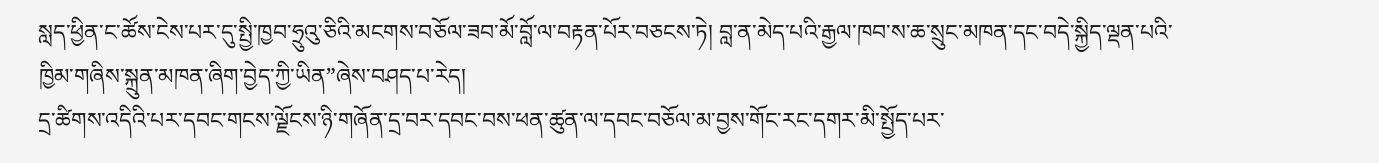སླད་ཕྱིན་ང་ཚོས་ངེས་པར་དུ་སྤྱི་ཁྱབ་ཧྲུའུ་ཅིའི་མངགས་བཅོལ་ཟབ་མོ་བློ་ལ་བརྟན་པོར་བཅངས་ཏེ། བླ་ན་མེད་པའི་རྒྱལ་ཁབ་ས་ཆ་སྲུང་མཁན་དང་བདེ་སྐྱིད་ལྡན་པའི་ཁྱིམ་གཞིས་སྐྲུན་མཁན་ཞིག་བྱེད་ཀྱི་ཡིན”ཞེས་བཤད་པ་རེད།
དྲ་ཚིགས་འདིའི་པར་དབང་གངས་ལྗོངས་ཉི་གཞོན་དྲ་བར་དབང་བས་ཕན་ཚུན་ལ་དབང་བཅོལ་མ་བྱས་གོང་རང་དགར་མི་སྤྱོད་པར་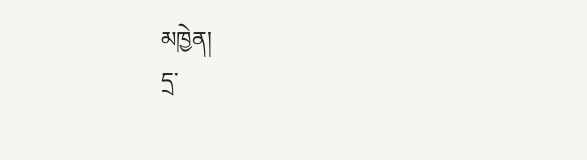མཁྱེན།
དྲ་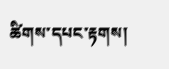ཚིགས་དཔང་རྟགས།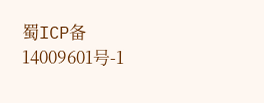蜀ICP备14009601号-1